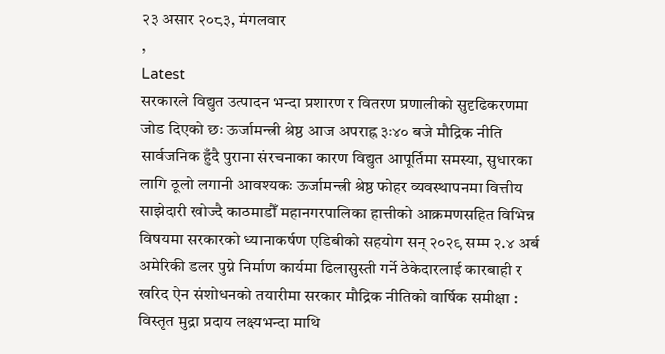२३ असार २०८३, मंगलवार
,
Latest
सरकारले विद्युत उत्पादन भन्दा प्रशारण र वितरण प्रणालीको सुदृढिकरणमा जोड दिएको छः ऊर्जामन्त्री श्रेष्ठ आज अपराह्न ३ः४० बजे मौद्रिक नीति सार्वजनिक हुँदै पुराना संरचनाका कारण विद्युत आपूर्तिमा समस्या, सुधारका लागि ठूलो लगानी आवश्यकः ऊर्जामन्त्री श्रेष्ठ फोहर व्यवस्थापनमा वित्तीय साझेदारी खोज्दै काठमाडौँ महानगरपालिका हात्तीको आक्रमणसहित विभिन्न विषयमा सरकारको ध्यानाकर्षण एडिबीको सहयोग सन् २०२९ सम्म २.४ अर्ब अमेरिकी डलर पुग्ने निर्माण कार्यमा ढिलासुस्ती गर्ने ठेकेदारलाई कारबाही र खरिद ऐन संशोधनको तयारीमा सरकार मौद्रिक नीतिको वार्षिक समीक्षा : विस्तृत मुद्रा प्रदाय लक्ष्यभन्दा माथि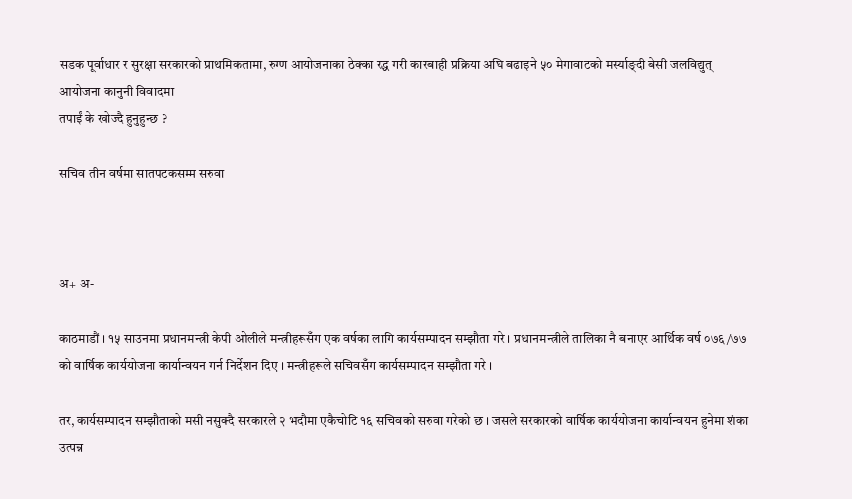सडक पूर्वाधार र सुरक्षा सरकारको प्राथमिकतामा, रुग्ण आयोजनाका ठेक्का रद्ध गरी कारबाही प्रक्रिया अघि बढाइने ५० मेगावाटको मर्स्याङ्दी बेसी जलविद्युत् आयोजना कानुनी विवादमा
तपाईं के खोज्दै हुनुहुन्छ ?

सचिव तीन वर्षमा सातपटकसम्म सरुवा



अ+ अ-

काठमाडौं । १५ साउनमा प्रधानमन्त्री केपी ओलीले मन्त्रीहरूसँग एक वर्षका लागि कार्यसम्पादन सम्झौता गरे । प्रधानमन्त्रीले तालिका नै बनाएर आर्थिक वर्ष ०७६/७७ को वार्षिक कार्ययोजना कार्यान्वयन गर्न निर्देशन दिए । मन्त्रीहरूले सचिवसँग कार्यसम्पादन सम्झौता गरे ।

तर, कार्यसम्पादन सम्झौताको मसी नसुक्दै सरकारले २ भदौमा एकैचोटि १६ सचिवको सरुवा गरेको छ । जसले सरकारको वार्षिक कार्ययोजना कार्यान्वयन हुनेमा शंका उत्पन्न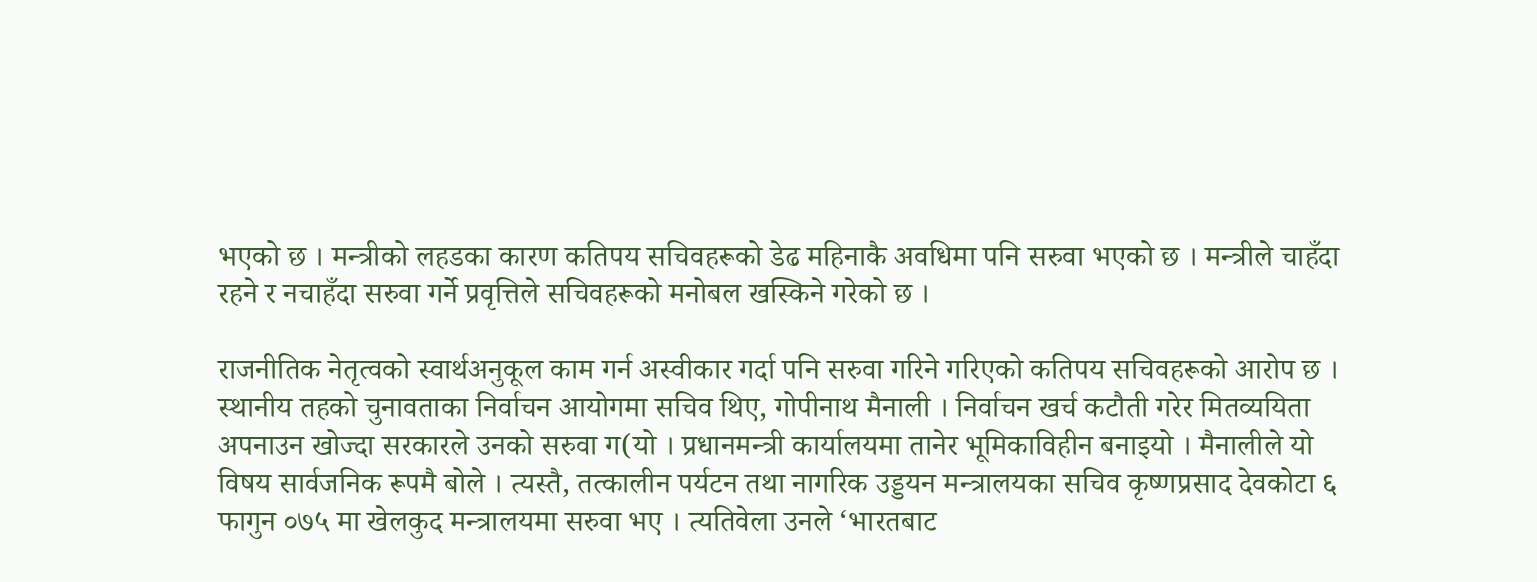भएको छ । मन्त्रीको लहडका कारण कतिपय सचिवहरूको डेढ महिनाकै अवधिमा पनि सरुवा भएको छ । मन्त्रीले चाहँदा रहने र नचाहँदा सरुवा गर्ने प्रवृत्तिले सचिवहरूको मनोबल खस्किने गरेको छ ।

राजनीतिक नेतृत्वको स्वार्थअनुकूल काम गर्न अस्वीकार गर्दा पनि सरुवा गरिने गरिएको कतिपय सचिवहरूको आरोप छ । स्थानीय तहको चुनावताका निर्वाचन आयोगमा सचिव थिए, गोपीनाथ मैनाली । निर्वाचन खर्च कटौती गरेर मितव्ययिता अपनाउन खोज्दा सरकारले उनको सरुवा ग(यो । प्रधानमन्त्री कार्यालयमा तानेर भूमिकाविहीन बनाइयो । मैनालीले यो विषय सार्वजनिक रूपमै बोले । त्यस्तै, तत्कालीन पर्यटन तथा नागरिक उड्डयन मन्त्रालयका सचिव कृष्णप्रसाद देवकोटा ६ फागुन ०७५ मा खेलकुद मन्त्रालयमा सरुवा भए । त्यतिवेला उनले ‘भारतबाट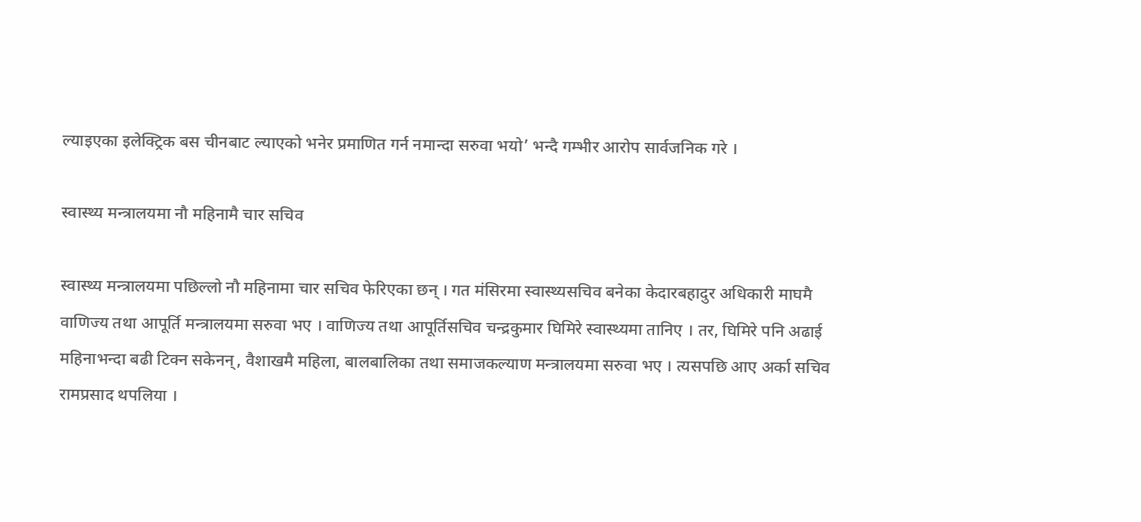ल्याइएका इलेक्ट्रिक बस चीनबाट ल्याएको भनेर प्रमाणित गर्न नमान्दा सरुवा भयो’ भन्दै गम्भीर आरोप सार्वजनिक गरे ।

स्वास्थ्य मन्त्रालयमा नौ महिनामै चार सचिव

स्वास्थ्य मन्त्रालयमा पछिल्लो नौ महिनामा चार सचिव फेरिएका छन् । गत मंसिरमा स्वास्थ्यसचिव बनेका केदारबहादुर अधिकारी माघमै वाणिज्य तथा आपूर्ति मन्त्रालयमा सरुवा भए । वाणिज्य तथा आपूर्तिसचिव चन्द्रकुमार घिमिरे स्वास्थ्यमा तानिए । तर, घिमिरे पनि अढाई महिनाभन्दा बढी टिक्न सकेनन्, वैशाखमै महिला, बालबालिका तथा समाजकल्याण मन्त्रालयमा सरुवा भए । त्यसपछि आए अर्का सचिव रामप्रसाद थपलिया ।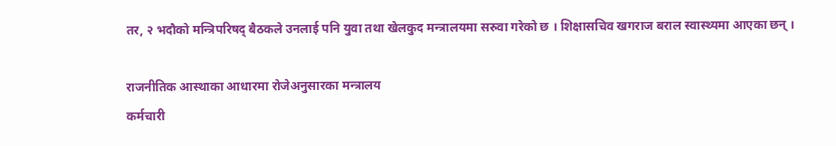तर, २ भदौको मन्त्रिपरिषद् बैठकले उनलाई पनि युवा तथा खेलकुद मन्त्रालयमा सरुवा गरेको छ । शिक्षासचिव खगराज बराल स्वास्थ्यमा आएका छन् ।

राजनीतिक आस्थाका आधारमा रोजेअनुसारका मन्त्रालय
कर्मचारी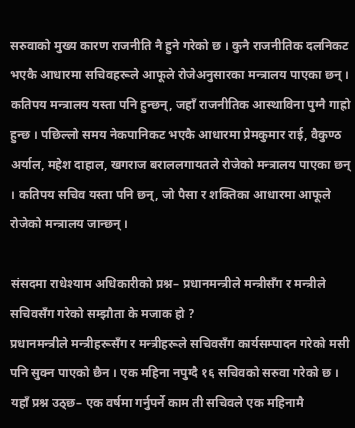सरुवाको मुख्य कारण राजनीति नै हुने गरेको छ । कुनै राजनीतिक दलनिकट भएकै आधारमा सचिवहरूले आफूले रोजेअनुसारका मन्त्रालय पाएका छन् । कतिपय मन्त्रालय यस्ता पनि हुन्छन्, जहाँ राजनीतिक आस्थाविना पुग्नै गाह्रो हुन्छ । पछिल्लो समय नेकपानिकट भएकै आधारमा प्रेमकुमार राई, वैकुण्ठ अर्याल, महेश दाहाल, खगराज बराललगायतले रोजेको मन्त्रालय पाएका छन् । कतिपय सचिव यस्ता पनि छन्, जो पैसा र शक्तिका आधारमा आफूले रोजेको मन्त्रालय जान्छन् ।

संसदमा राधेश्याम अधिकारीको प्रश्न– प्रधानमन्त्रीले मन्त्रीसँग र मन्त्रीले सचिवसँग गरेको सम्झौता के मजाक हो ?
प्रधानमन्त्रीले मन्त्रीहरूसँग र मन्त्रीहरूले सचिवसँग कार्यसम्पादन गरेको मसी पनि सुक्न पाएको छैन । एक महिना नपुग्दै १६ सचिवको सरुवा गरेको छ । यहाँ प्रश्न उठ्छ– एक वर्षमा गर्नुपर्ने काम ती सचिवले एक महिनामै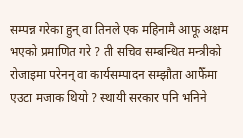सम्पन्न गरेका हुन् वा तिनले एक महिनामै आफू अक्षम भएको प्रमाणित गरे ? ती सचिव सम्बन्धित मन्त्रीको रोजाइमा परेनन् वा कार्यसम्पादन सम्झौता आफैँमा एउटा मजाक थियो ? स्थायी सरकार पनि भनिने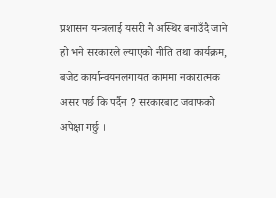प्रशासन यन्त्रलाई यसरी नै अस्थिर बनाउँदै जाने हो भने सरकारले ल्याएको नीति तथा कार्यक्रम, बजेट कार्यान्वयनलगायत काममा नकारात्मक असर पर्छ कि पर्दैन ? सरकारबाट जवाफको अपेक्षा गर्छु ।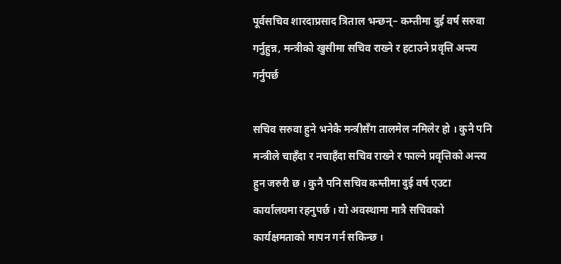पूर्वसचिव शारदाप्रसाद त्रिताल भन्छन्– कम्तीमा दुई वर्ष सरुवा गर्नुहुन्न, मन्त्रीको खुसीमा सचिव राख्ने र हटाउने प्रवृत्ति अन्त्य गर्नुपर्छ

सचिव सरुवा हुने भनेकै मन्त्रीसँग तालमेल नमिलेर हो । कुनै पनि मन्त्रीले चाहँदा र नचाहँदा सचिव राख्ने र फाल्ने प्रवृत्तिको अन्त्य हुन जरुरी छ । कुनै पनि सचिव कम्तीमा दुई वर्ष एउटा कार्यालयमा रहनुपर्छ । यो अवस्थामा मात्रै सचिवको कार्यक्षमताको मापन गर्न सकिन्छ ।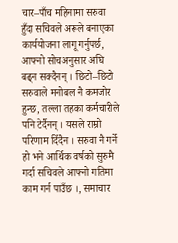चार–पाँच महिनामा सरुवा हुँदा सचिवले अरूले बनाएका कार्ययोजना लागू गर्नुपर्छ, आफ्नो सोचअनुसार अघि बढ्न सक्दैनन् । छिटो–छिटो सरुवाले मनोबल नै कमजोर हुन्छ, तल्ला तहका कर्मचारीले पनि टेर्दैनन् । यसले राम्रो परिणाम दिँदैन । सरुवा नै गर्ने हो भने आर्थिक वर्षको सुरुमै गर्दा सचिवले आफ्नो गतिमा काम गर्न पाउँछ ।, समाचार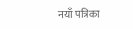नयाँ पत्रिका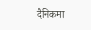दैनिकमा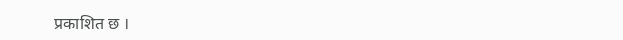प्रकाशित छ ।